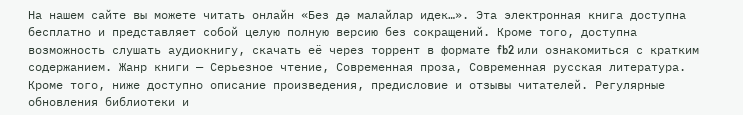На нашем сайте вы можете читать онлайн «Без дә малайлар идек…». Эта электронная книга доступна бесплатно и представляет собой целую полную версию без сокращений. Кроме того, доступна возможность слушать аудиокнигу, скачать её через торрент в формате fb2 или ознакомиться с кратким содержанием. Жанр книги — Серьезное чтение, Современная проза, Современная русская литература. Кроме того, ниже доступно описание произведения, предисловие и отзывы читателей. Регулярные обновления библиотеки и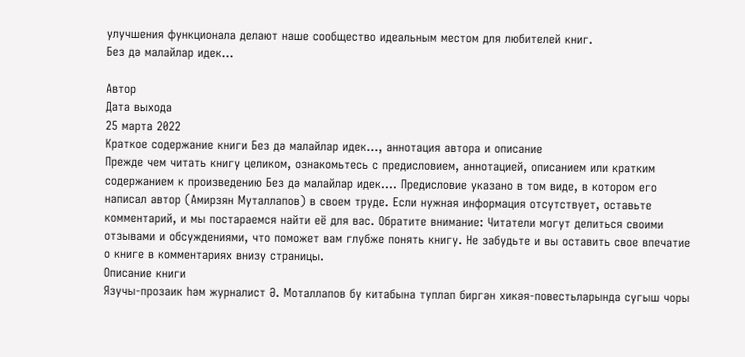улучшения функционала делают наше сообщество идеальным местом для любителей книг.
Без дә малайлар идек…

Автор
Дата выхода
25 марта 2022
Краткое содержание книги Без дә малайлар идек…, аннотация автора и описание
Прежде чем читать книгу целиком, ознакомьтесь с предисловием, аннотацией, описанием или кратким содержанием к произведению Без дә малайлар идек…. Предисловие указано в том виде, в котором его написал автор (Амирзян Муталлапов) в своем труде. Если нужная информация отсутствует, оставьте комментарий, и мы постараемся найти её для вас. Обратите внимание: Читатели могут делиться своими отзывами и обсуждениями, что поможет вам глубже понять книгу. Не забудьте и вы оставить свое впечатие о книге в комментариях внизу страницы.
Описание книги
Язучы-прозаик һәм журналист Ә. Моталлапов бу китабына туплап биргән хикәя-повестьларында сугыш чоры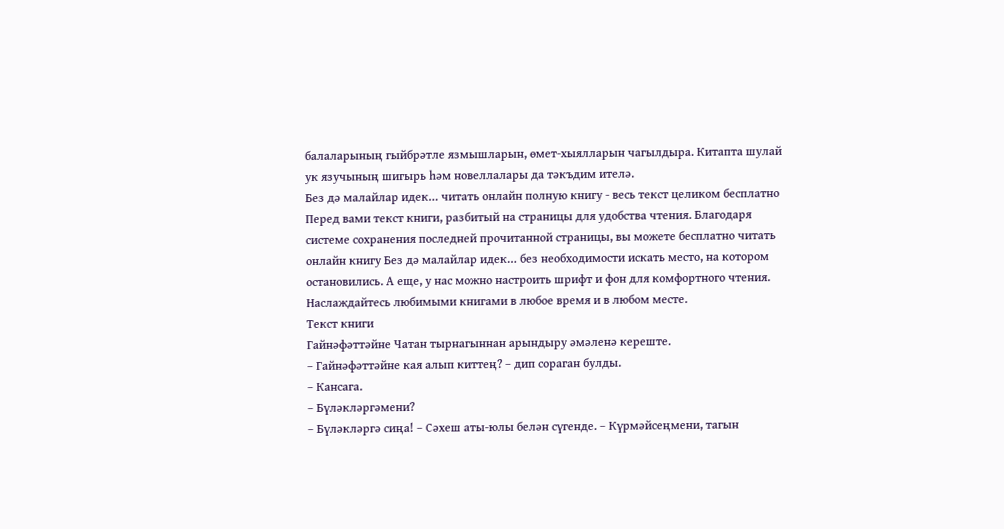балаларының гыйбрәтле язмышларын, өмет-хыялларын чагылдыра. Китапта шулай ук язучының шигырь һәм новеллалары да тәкъдим ителә.
Без дә малайлар идек… читать онлайн полную книгу - весь текст целиком бесплатно
Перед вами текст книги, разбитый на страницы для удобства чтения. Благодаря системе сохранения последней прочитанной страницы, вы можете бесплатно читать онлайн книгу Без дә малайлар идек… без необходимости искать место, на котором остановились. А еще, у нас можно настроить шрифт и фон для комфортного чтения. Наслаждайтесь любимыми книгами в любое время и в любом месте.
Текст книги
Гайнәфәттәйне Чатан тырнагыннан арындыру әмәленә кереште.
– Гайнәфәттәйне кая алып киттең? – дип сораган булды.
– Кансага.
– Бүләкләргәмени?
– Бүләкләргә сиңа! – Сәхеш аты-юлы белән сүгенде. – Күрмәйсеңмени, тагын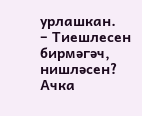урлашкан.
– Тиешлесен бирмәгәч, нишләсен? Ачка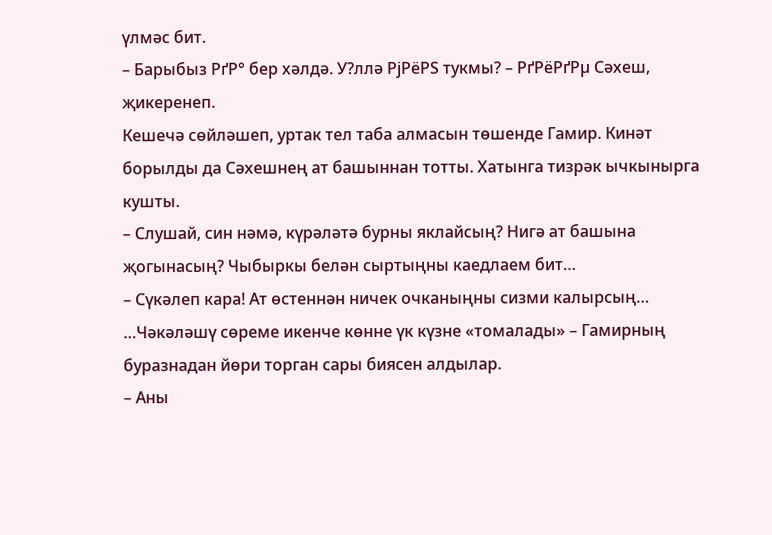үлмәс бит.
– Барыбыз РґР° бер хәлдә. У?ллә РјРёРЅ тукмы? – РґРёРґРµ Сәхеш, җикеренеп.
Кешечә сөйләшеп, уртак тел таба алмасын төшенде Гамир. Кинәт борылды да Сәхешнең ат башыннан тотты. Хатынга тизрәк ычкынырга кушты.
– Слушай, син нәмә, күрәләтә бурны яклайсың? Нигә ат башына җогынасың? Чыбыркы белән сыртыңны каедлаем бит…
– Сүкәлеп кара! Ат өстеннән ничек очканыңны сизми калырсың…
…Чәкәләшү сөреме икенче көнне үк күзне «томалады» – Гамирның буразнадан йөри торган сары биясен алдылар.
– Аны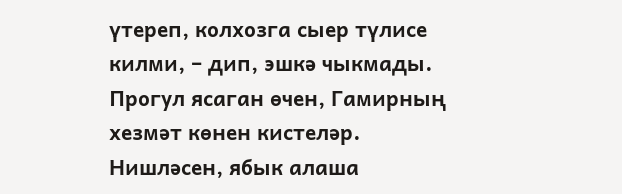үтереп, колхозга сыер түлисе килми, – дип, эшкә чыкмады. Прогул ясаган өчен, Гамирның хезмәт көнен кистеләр. Нишләсен, ябык алаша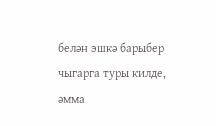белән эшкә барыбер чыгарга туры килде, әмма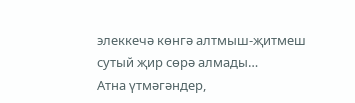элеккечә көнгә алтмыш-җитмеш сутый җир сөрә алмады…
Атна үтмәгәндер,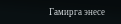Гамирга энесе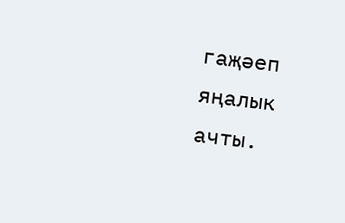гаҗәеп яңалык ачты.